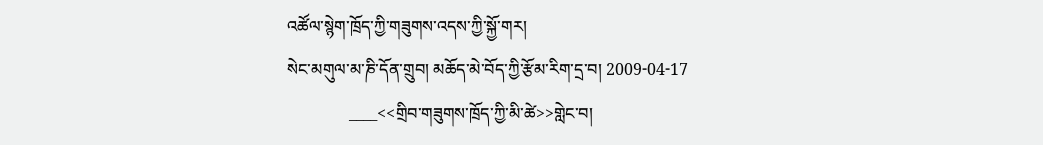འཚོལ་སྙེག་ཁྲོད་ཀྱི་གཟུགས་འདས་ཀྱི་སྐྱོ་གར།
སེང་མགུལ་མ་ཎི་དོན་གྲུབ། མཆོད་མེ་བོད་ཀྱི་རྩོམ་རིག་དྲ་བ། 2009-04-17
               ____<<གྲིབ་གཟུགས་ཁྲོད་ཀྱི་མི་ཚེ>>གླེང་བ།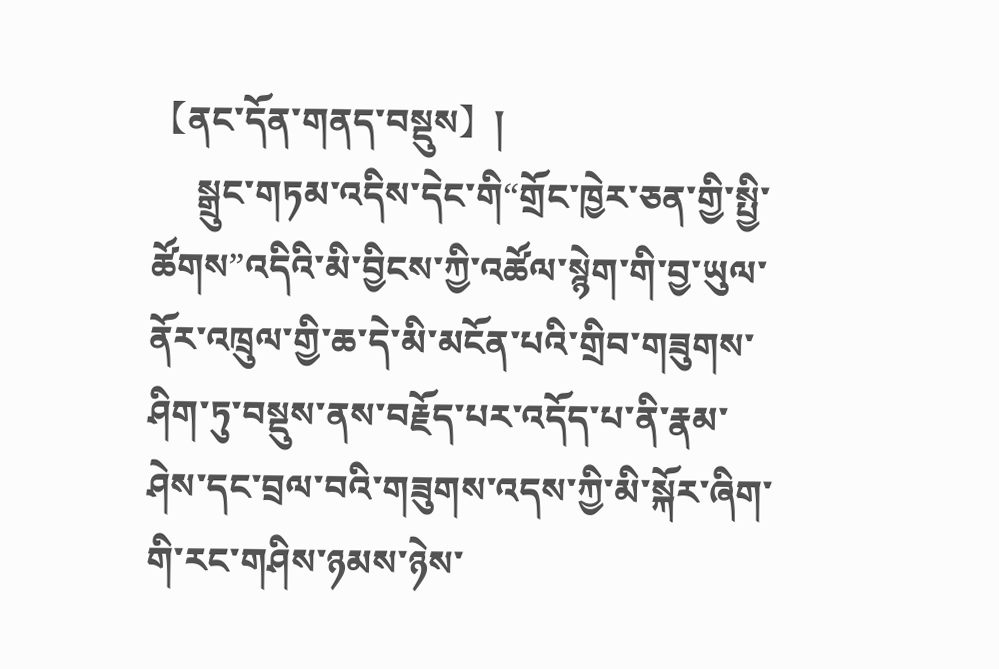【ནང་དོན་གནད་བསྡུས】།
     སྒྲུང་གཏམ་འདིས་དེང་གི“གྲོང་ཁྱེར་ཅན་གྱི་སྤྱི་ཚོགས”འདིའི་མི་བྱིངས་ཀྱི་འཚོལ་སྙེག་གི་བྱ་ཡུལ་ནོར་འཁྲུལ་གྱི་ཆ་དེ་མི་མངོན་པའི་གྲིབ་གཟུགས་ཤིག་ཏུ་བསྡུས་ནས་བརྗོད་པར་འདོད་པ་ནི་རྣམ་ ཤེས་དང་བྲལ་བའི་གཟུགས་འདས་ཀྱི་མི་སྐོར་ཞིག་གི་རང་གཤིས་ཉམས་ཉེས་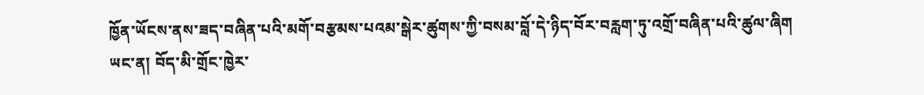ཁྱོན་ཡོངས་ནས་ཟད་བཞིན་པའི་མགོ་བརྩམས་པའམ་སྒེར་ཚུགས་ཀྱི་བསམ་བློ་དེ་ཉིད་བོར་བརླག་ཏུ་འགྲོ་བཞིན་པའི་ཚུལ་ཞིག ཡང་ན། བོད་མི་གྲོང་ཁྱེར་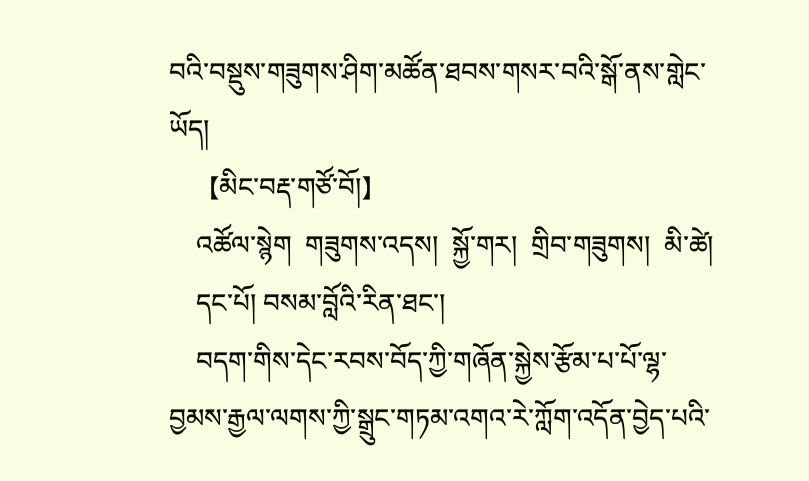བའི་བསྡུས་གཟུགས་ཤིག་མཚོན་ཐབས་གསར་བའི་སྒོ་ནས་གླེང་ཡོད།
    【མིང་བརྡ་གཙོ་བོ།】
    འཚོལ་སྙེག  གཟུགས་འདས།  སྐྱོ་གར།  གྲིབ་གཟུགས།  མི་ཚེ།
    དང་པོ། བསམ་བློའི་རིན་ཐང་།
    བདག་གིས་དེང་རབས་བོད་ཀྱི་གཞོན་སྐྱེས་རྩོམ་པ་པོ་ལྷ་བྱམས་རྒྱལ་ལགས་ཀྱི་སྒྲུང་གཏམ་འགའ་རེ་ཀློག་འདོན་བྱེད་པའི་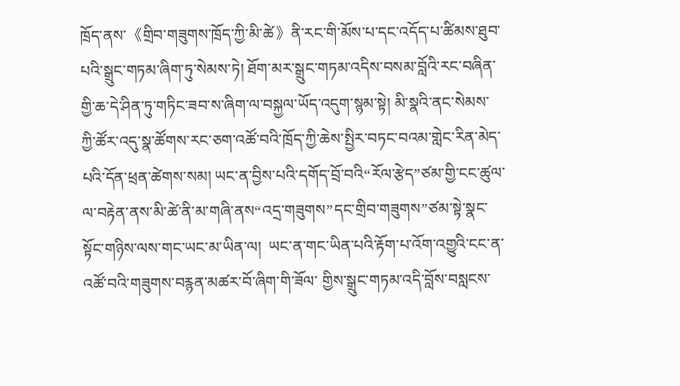ཁྲོད་ནས་《གྲིབ་གཟུགས་ཁྲོད་ཀྱི་མི་ཚེ》ནི་རང་གི་མོས་པ་དང་འདོད་པ་ཚིམས་ཐུབ་པའི་སྒྲུང་གཏམ་ཞིག་ཏུ་སེམས་ཏེ། ཐོག་མར་སྒྲུང་གཏམ་འདིས་བསམ་བློའི་རང་བཞིན་གྱི་ཆ་དེ་ཤིན་ཏུ་གཏིང་ཟབ་ས་ཞིག་ལ་བསྐྱལ་ཡོད་འདུག་སྙམ་སྟེ། མི་སྣའི་ནང་སེམས་ཀྱི་ཚོར་འདུ་སྣ་ཚོགས་རང་ཅག་འཚོ་བའི་ཁྲོད་ཀྱི་ཆེས་སྤྱིར་བཏང་བའམ་གླེང་རིན་མེད་པའི་དོན་ཕྲན་ཚེགས་སམ། ཡང་ན་བྱིས་པའི་དགོད་བྲོ་བའི“རོལ་རྩེད”ཙམ་གྱི་ངང་ཚུལ་ལ་བརྟེན་ནས་མི་ཚེ་ནི་མ་གཞི་ནས“འདྲ་གཟུགས”དང་གྲིབ་གཟུགས”ཙམ་སྟེ་སྣང་སྟོང་གཉིས་ལས་གང་ཡང་མ་ཡིན་ལ།  ཡང་ན་གང་ཡིན་པའི་རྟོག་པ་འོག་འགྱུའི་ངང་ན་འཚོ་བའི་གཟུགས་བརྙན་མཚར་བོ་ཞིག་གི་ཟོལ་ གྱིས་སྒྲུང་གཏམ་འདི་བློས་བསླངས་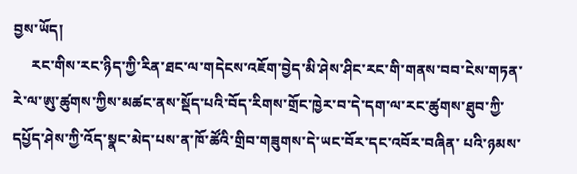བྱས་ཡོད།
     རང་གིས་རང་ཉིད་ཀྱི་རིན་ཐང་ལ་གདེངས་འཇོག་བྱེད་མི་ཤེས་ཤིང་རང་གི་གནས་བབ་ངེས་གཏན་རེ་ལ་ཨུ་ཚུགས་ཀྱིས་མཚང་ནས་སྡོད་པའི་བོད་རིགས་གྲོང་ཁྱེར་བ་དེ་དག་ལ་རང་ཚུགས་ཐུབ་ཀྱི་དཔྱོད་ཤེས་ཀྱི་འོད་སྣང་མེད་པས་ན་ཁོ་ཚོའི་གྲིབ་གཟུགས་དེ་ཡང་བོར་དང་འབོར་བཞིན་ པའི་ཉམས་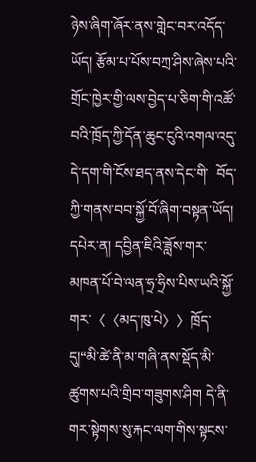ཉེས་ཞིག་ཞོར་ནས་གླེང་བར་འདོད་ཡོད། རྩོམ་པ་པོས་བཀྲ་ཤིས་ཞེས་པའི་གྲོང་ཁྱེར་གྱི་ལས་བྱེད་པ་ཅིག་གི་འཚོ་བའི་ཁྲོད་ཀྱི་དོན་ཆུང་ངུའི་འགལ་འདུ་དེ་དག་གི་ངོས་ཐད་ནས་དེང་གི་  བོད་ཀྱི་གནས་བབ་སྐྱོ་བོ་ཞིག་བསྟན་ཡོད། དཔེར་ན། དབྱིན་ཇིའི་ཟློས་གར་མཁན་པོ་བེ་ལན་ཧྲ་ཧྲིས་པིས་ཡའི་སྐྱོ་གར་〈〈མད་ཁུ་པེ〉〉ཁྲོད་དུ།“མི་ཚེ་ནི་མ་གཞི་ནས་སྡོད་མི་ཚུགས་པའི་གྲིབ་གཟུགས་ཤིག དེ་ནི་གར་སྟེགས་སུ་རྐང་ལག་གིས་སྟངས་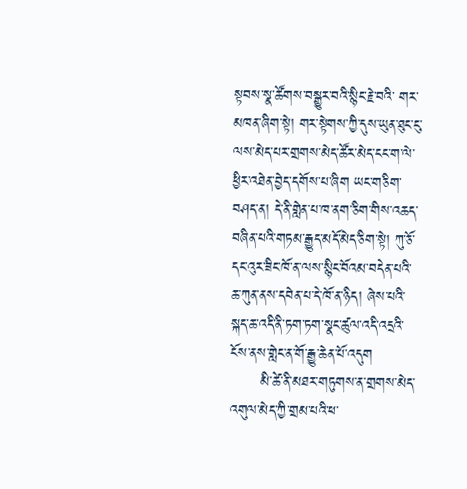སྟབས་སྣ་ཚོགས་བསྒྱུར་བའི་སྙིང་རྗེ་བའི་ གར་མཁན་ཞིག་སྟེ། གར་སྟེགས་ཀྱི་དུས་ཡུན་ཐུང་ངུ་ལས་མེད་པར་གྲགས་མེད་ཚོར་མེད་ངང་ག་ལེ་ཕྱིར་འཐེན་བྱེད་དགོས་པ་ཞིག ཡང་གཅིག་བཤད་ན། དེ་ནི་གླེན་པ་ཁ་ནག་ཅིག་གིས་འཆད་བཞིན་པའི་གཏམ་རྒྱུད་མདོ་མེད་ཅིག་སྟེ། ཀུ་ཅོ་དང་འུར་ཟིང་ཁོ་ན་ལས་སྙིང་བོའམ་བདེན་པའི་ཆ་ཀུན་ནས་དབེན་པ་དེ་ཁོ་ན་ཉིད། ཞེས་པའི་སྐད་ཆ་འདི་ནི་ཏག་ཏག་སྣང་ཚུལ་འདི་འདྲའི་ངོས་ནས་གླེང་ན་གོ་རྒྱུ་ཆེན་པོ་འདུག
      མི་ཚེ་ནི་མཐར་གཏུགས་ན་གྲགས་མེད་འགུལ་མེད་ཀྱི་གྲམ་པའི་ཕ་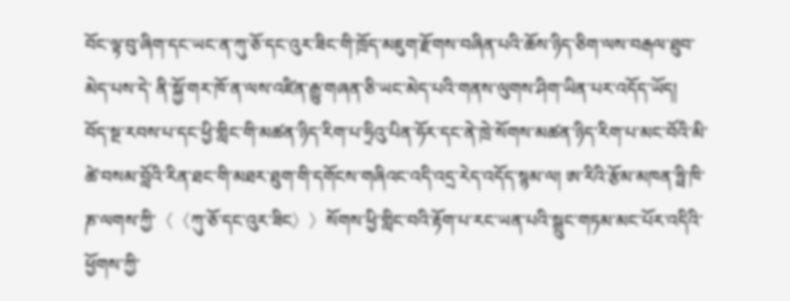བོང་ལྟ་བུ་ཞིག་དང་ཡང་ན་ཀུ་ཅོ་དང་འུར་ཟིང་གི་ཁྲོད་མཇུག་རྫོགས་བཞིན་པའི་ཆོས་ཉིད་ཅིག་ལས་བརྒལ་ཐུབ་མེད་པས་དེ་ ནི་སྐྱོ་གར་ཁོ་ན་ལས་འཛིན་རྒྱུ་གཞན་ཅི་ཡང་མེད་པའི་གནས་ལུགས་ཤིག་ཡིན་པར་འདོད་ཡོད།   བོད་སྔ་རབས་པ་དང་ཕྱི་གླིང་གི་མཚན་ཉིད་རིག་པ་ཧྲིའུ་པིན་ཧོར་དང་ནེ་ཁྲེ་སོགས་མཚན་ཉིད་རིག་པ་མང་བོའི་མི་ཚེ་བསམ་བློའི་རིན་ཐང་གི་མཐར་ཐུག་གི་དགོངས་གཞིའང་འདི་འདྲ་རེད་འདོད་སྙམ་ལ། ཨ་རིའི་རྩོམ་མཁན་ཧྥི་ཁི་ཎ་ལགས་ཀྱི་〈〈ཀུ་ཅོ་དང་འུར་ཟིང〉〉སོགས་ཕྱི་གླིང་བའི་རྟོག་པ་རང་ཡན་པའི་སྒྲུང་གཏམ་མང་པོར་འདིའི་ཕྱོགས་ཀྱི་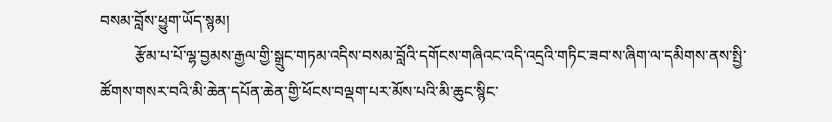བསམ་བློས་ཕྱུག་ཡོད་སྙམ།
         རྩོམ་པ་པོ་ལྷ་བྱམས་རྒྱལ་གྱི་སྒྲུང་གཏམ་འདིས་བསམ་བློའི་དགོངས་གཞིའང་འདི་འདྲའི་གཏིང་ཟབ་ས་ཞིག་ལ་དམིགས་ནས་སྤྱི་ཚོགས་གསར་བའི་མི་ཆེན་དཔོན་ཆེན་གྱི་ཕོངས་བལྡག་པར་མོས་པའི་མི་ཆུང་སྙིང་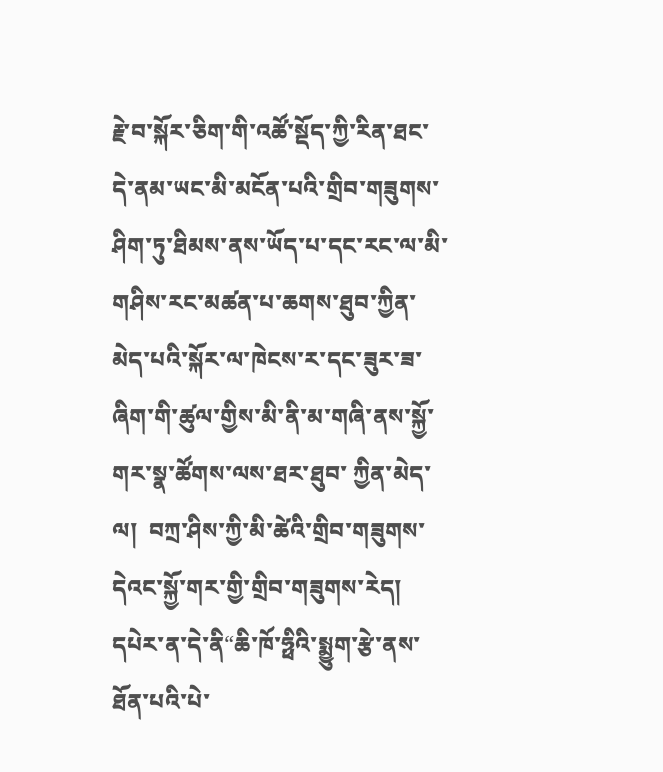རྗེ་བ་སྐོར་ཅིག་གི་འཚོ་སྡོད་ཀྱི་རིན་ཐང་དེ་ནམ་ཡང་མི་མངོན་པའི་གྲིབ་གཟུགས་ཤིག་ཏུ་ཐིམས་ནས་ཡོད་པ་དང་རང་ལ་མི་གཤིས་རང་མཚན་པ་ཆགས་ཐུབ་ཀྱིན་མེད་པའི་སྐོར་ལ་ཁེངས་ར་དང་ཟུར་ཟ་ཞིག་གི་ཚུལ་གྱིས་མི་ནི་མ་གཞི་ནས་སྐྱོ་གར་སྣ་ཚོགས་ལས་ཐར་ཐུབ་ ཀྱིན་མེད་ལ།  བཀྲ་ཤིས་ཀྱི་མི་ཚེའི་གྲིབ་གཟུགས་དེའང་སྐྱོ་གར་གྱི་གྲིབ་གཟུགས་རེད། དཔེར་ན་དེ་ནི“ཆི་ཁོ་ཧྥིའི་སྨྱུག་རྩེ་ནས་ཐོན་པའི་པེ་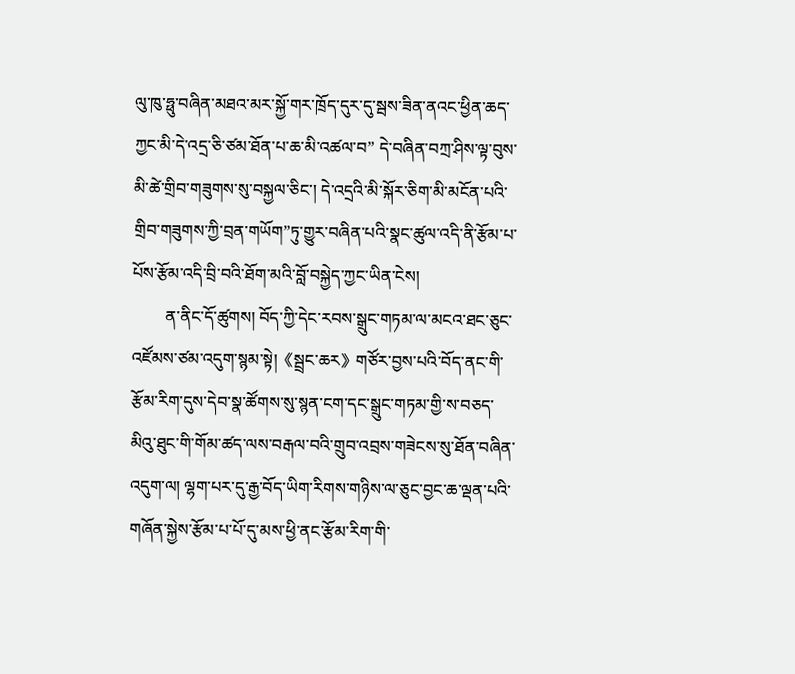ལུ་ཁུ་ཧྥུ་བཞིན་མཐའ་མར་སྐྱོ་གར་ཁྲོད་དུར་དུ་སྦས་ཟིན་ནའང་ཕྱིན་ཆད་ཀྱང་མི་དེ་འདྲ་ཅི་ཙམ་ཐོན་པ་ཆ་མི་འཚལ་བ” དེ་བཞིན་བཀྲ་ཤིས་ལྟ་བུས་མི་ཚེ་གྲིབ་གཟུགས་སུ་བསྐྱལ་ཅིང་། དེ་འདྲའི་མི་སྐོར་ཅིག་མི་མངོན་པའི་གྲིབ་གཟུགས་ཀྱི་བྲན་གཡོག”ཏུ་གྱུར་བཞིན་པའི་སྣང་ཚུལ་འདི་ནི་རྩོམ་པ་པོས་རྩོམ་འདི་བྲི་བའི་ཐོག་མའི་བློ་བསྐྱེད་ཀྱང་ཡིན་ངེས།
        ན་ནིང་དོ་ཚུགས། བོད་ཀྱི་དེང་རབས་སྒྲུང་གཏམ་ལ་མངའ་ཐང་ཅུང་འཛོམས་ཙམ་འདུག་སྙམ་སྟེ།《སྦྲང་ཆར》གཙོར་བྱས་པའི་བོད་ནང་གི་རྩོམ་རིག་དུས་དེབ་སྣ་ཚོགས་སུ་སྙན་ངག་དང་སྒྲུང་གཏམ་གྱི་ས་བཅད་མིའུ་ཐུང་གི་གོམ་ཚད་ལས་བརྒལ་བའི་གྲུབ་འབྲས་གཟེངས་སུ་ཐོན་བཞིན་འདུག་ལ། ལྷག་པར་དུ་རྒྱ་བོད་ཡིག་རིགས་གཉིས་ལ་ཅུང་བྱང་ཆ་ལྡན་པའི་གཞོན་སྐྱེས་རྩོམ་པ་པོ་དུ་མས་ཕྱི་ནང་རྩོམ་རིག་གི་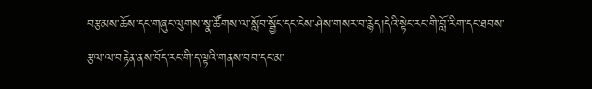བརྩམས་ཆོས་དང་གཞུང་ལུགས་སྣ་ཚོགས་ལ་སློབ་སྦྱོང་དང་ངེས་ཤེས་གསར་བ་རྙེད།དེའི་སྟེང་རང་གི་བློ་རིག་དང་ཐབས་རྩལ་ལ་བརྟེན་ནས་བོད་རང་གི་ད་ལྟའི་གནས་བབ་དང་མ་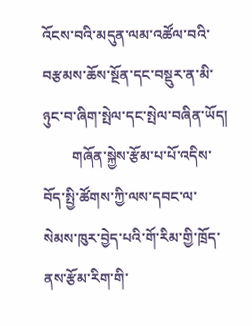འོངས་བའི་མདུན་ལམ་འཚོལ་བའི་བརྩམས་ཆོས་སྔོན་དང་བསྡུར་ན་མི་ཉུང་བ་ཞིག་སྤེལ་དང་སྤེལ་བཞིན་ཡོད།
        གཞོན་སྐྱེས་རྩོམ་པ་པོ་འདིས་བོད་སྤྱི་ཚོགས་ཀྱི་ལས་དབང་ལ་སེམས་ཁུར་བྱེད་པའི་གོ་རིམ་གྱི་ཁྲོད་ནས་རྩོམ་རིག་གི་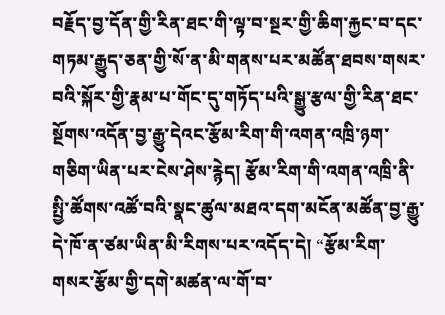བརྗོད་བྱ་དོན་གྱི་རིན་ཐང་གི་ལྟ་བ་སྔར་གྱི་ཆིག་རྐྱང་བ་དང་གཏམ་རྒྱུད་ཅན་གྱི་སོ་ན་མི་གནས་པར་མཚོན་ཐབས་གསར་བའི་སྐོར་གྱི་རྣམ་པ་གོང་དུ་གཏོད་པའི་སྒྱུ་རྩལ་གྱི་རིན་ཐང་སྔོགས་འདོན་བྱ་རྒྱུ་དེའང་རྩོམ་རིག་གི་འགན་འཁྲི་ཉག་གཅིག་ཡིན་པར་ངེས་ཤེས་རྙེད། རྩོམ་རིག་གི་འགན་འཁྲི་ནི་སྤྱི་ཚོགས་འཚོ་བའི་སྣང་ཚུལ་མཐའ་དག་མངོན་མཚོན་བྱ་རྒྱུ་དེ་ཁོ་ན་ཙམ་ཡིན་མི་རིགས་པར་འདོད་དེ། “རྩོམ་རིག་གསར་རྩོམ་གྱི་དགེ་མཚན་ལ་གོ་བ་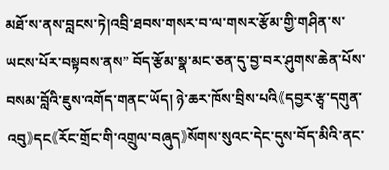མཐོ་ས་ནས་བླངས་ཏེ།འབྲི་ཐབས་གསར་བ་ལ་གསར་རྩོམ་གྱི་གཤིན་ས་ཡངས་པོར་བསྟབས་ནས” བོད་རྩོམ་སྣ་མང་ཅན་དུ་བྱ་བར་ཤུགས་ཆེན་པོས་བསམ་བློའི་ཇུས་འགོད་གནང་ཡོད། ཉེ་ཆར་ཁོས་བྲིས་པའི《དབྱར་རྩྭ་དགུན་འབུ》དང《རོང་གྲོང་གི་འགྲུལ་བཞུད》སོགས་སུའང་དེང་དུས་བོད་མིའི་ནང་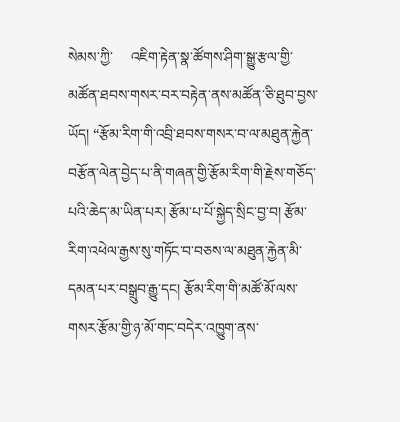སེམས་ཀྱི་     འཇིག་རྟེན་སྣ་ཚོགས་ཤིག་སྒྱུ་རྩལ་གྱི་མཚོན་ཐབས་གསར་བར་བརྟེན་ནས་མཚོན་ཅི་ཐུབ་བྱས་ཡོད། “རྩོམ་རིག་གི་འབྲི་ཐབས་གསར་བ་ལ་མཐུན་རྐྱེན་བརྩོན་ལེན་བྱེད་པ་ནི་གཞན་གྱི་རྩོམ་རིག་གི་རྗེས་གཅོད་པའི་ཆེད་མ་ཡིན་པར། རྩོམ་པ་པོ་སྐྱེད་སྲིང་བྱ་བ། རྩོམ་རིག་འཕེལ་རྒྱས་སུ་གཏོང་བ་བཅས་ལ་མཐུན་རྐྱེན་མི་དམན་པར་བསྒྲུབ་རྒྱུ་དང། རྩོམ་རིག་གི་མཚོ་མོ་ལས་གསར་རྩོམ་གྱི་ཉ་མོ་གང་བདེར་འཁྱུག་ནས་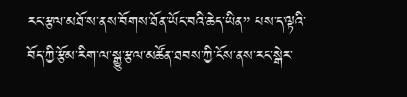རང་རྩལ་མཐོ་ས་ནས་བོགས་ཐོན་ཡོང་བའི་ཆེད་ཡིན” པས་ད་ལྟའི་བོད་ཀྱི་རྩོམ་རིག་ལ་སྒྱུ་རྩལ་མཚོན་ཐབས་ཀྱི་ངོས་ནས་རང་སྒེར་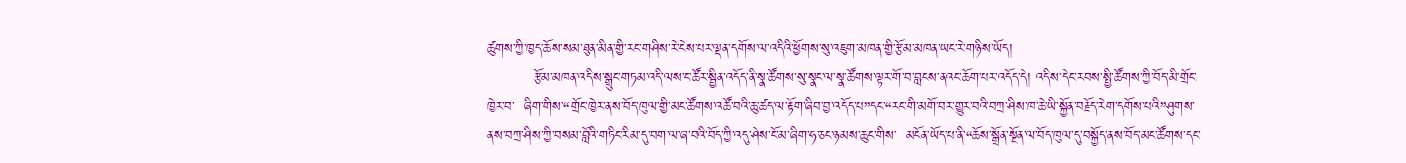ཚུགས་ཀྱི་ཁྱད་ཆོས་སམ་ཐུན་མིན་གྱི་རང་གཤིས་རེ་ངེས་པར་ལྡན་དགོས་ལ་འདིའི་ཕྱོགས་སུ་འཇུག་མཁན་གྱི་རྩོམ་མཁན་ཡང་རེ་གཉིས་ཡོད།
          རྩོམ་མཁན་འདིས་སྒྲུང་གཏམ་འདི་ལས་ང་ཚོར་སྦྱིན་འདོད་ནི་སྣ་ཚོགས་སུ་སྣང་ལ་སྣ་ཚོགས་ལྟར་གོ་བ་བླངས་ནའང་ཆོག་པར་འདོད་དེ། འདིས་དེང་རབས་སྤྱི་ཚོགས་ཀྱི་བོད་མི་གྲོང་ཁྱེར་བ་  ཞིག་གིས་“གྲོང་ཁྱེར་ནས་བོད་ཁུལ་གྱི་མང་ཚོགས་འཚོ་བའི་ཆུ་ཚད་ལ་རྟོག་ཞིབ་བྱ་འདོད་པ”དང་“རང་གི་མགོ་བར་གྱུར་བའི་བཀྲ་ཤིས་ཁ་ཆེ་ཡི་སྐྱོན་བརྗོད་རེག་དགོས་པའི”ཤུགས་ནས་བཀྲ་ཤིས་ཀྱི་བསམ་བློའི་གཏིང་རིམ་དུ་བག་ལ་ཞ་བའི་བོད་ཀྱི་འདུ་ཤེས་ངོ་མ་ཞིག་ཧ་ཅང་ཉམས་ཆུང་གིས་  མངོན་ཡོད་པ་ནི་“ཆོས་སྒྲོན་སྔོན་ལ་བོད་ཁུལ་དུ་བསྐྱོད་ནས་བོད་མང་ཚོགས་དང་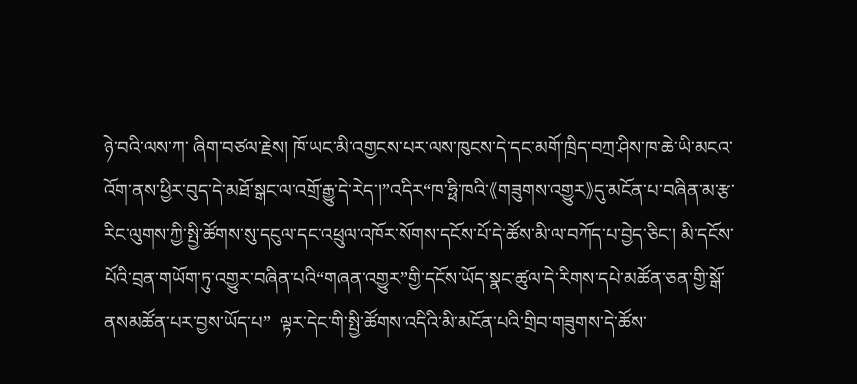ཉེ་བའི་ལས་ཀ་ ཞིག་བཙལ་རྗེས། ཁོ་ཡང་མི་འགྱངས་པར་ལས་ཁུངས་དེ་དང་མགོ་ཁྲིད་བཀྲ་ཤིས་ཁ་ཆེ་ཡི་མངའ་  འོག་ནས་ཕྱིར་བུད་དེ་མཐོ་སྒང་ལ་འགྲོ་རྒྱུ་དེ་རེད་།”འདིར“ཁ་ཧྥི་ཁའི་《གཟུགས་འགྱུར》དུ་མངོན་པ་བཞིན་མ་རྩ་རིང་ལུགས་ཀྱི་སྤྱི་ཚོགས་སུ་དངུལ་དང་འཕྲུལ་འཁོར་སོགས་དངོས་པོ་དེ་ཚོས་མི་ལ་བཀོད་པ་བྱེད་ཅིང་། མི་དངོས་པོའི་བྲན་གཡོག་ཏུ་འགྱུར་བཞིན་པའི“གཞན་འགྱུར”གྱི་དངོས་ཡོད་སྣང་ཚུལ་དེ་རིགས་དཔེ་མཚོན་ཅན་གྱི་སྒོ་ནསམཚོན་པར་བྱས་ཡོད་པ”  ལྟར་དེང་གི་སྤྱི་ཚོགས་འདིའི་མི་མངོན་པའི་གྲིབ་གཟུགས་དེ་ཚོས་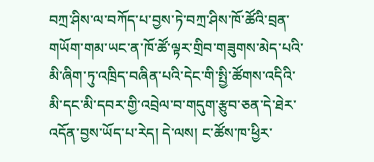བཀྲ་ཤིས་ལ་བཀོད་པ་བྱས་ཏེ་བཀྲ་ཤིས་ཁོ་ཚོའི་བྲན་གཡོག་གམ་ཡང་ན་ཁོ་ཚོ་ལྟར་གྲིབ་གཟུགས་མེད་པའི་མི་ཞིག་ཏུ་འཁྲིད་བཞིན་པའི་དེང་གི་སྤྱི་ཚོགས་འདིའི་མི་དང་མི་དབར་གྱི་འབྲེལ་བ་གདུག་རྩུབ་ཅན་དེ་ཐེར་འདོན་བྱས་ཡོད་པ་རེད། དེ་ལས། ང་ཚོས་ཁ་ཕྱིར་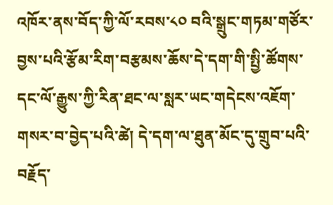འཁོར་ནས་བོད་ཀྱི་ལོ་རབས་༨༠ བའི་སྒྲུང་གཏམ་གཙོར་བྱས་པའི་རྩོམ་རིག་བརྩམས་ཆོས་དེ་དག་གི་སྤྱི་ཚོགས་དང་ལོ་རྒྱུས་ཀྱི་རིན་ཐང་ལ་སླར་ཡང་གདེངས་འཇོག་གསར་བ་བྱེད་པའི་ཚེ། དེ་དག་ལ་ཐུན་མོང་དུ་གྲུབ་པའི་བརྗོད་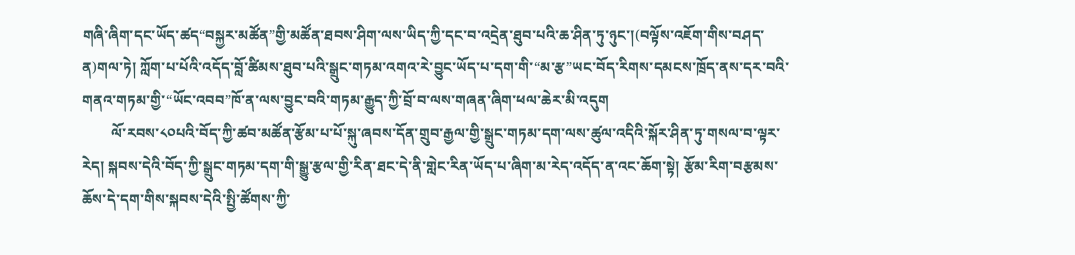གཞི་ཞིག་དང་ཡོད་ཚད“བསྐྱར་མཚོན”གྱི་མཚོན་ཐབས་ཤིག་ལས་ཡིད་ཀྱི་དང་བ་འདྲེན་ཐུབ་པའི་ཆ་ཤིན་ཏུ་ཉུང་།(བལྟོས་འཇོག་གིས་བཤད་ན)གལ་ཏེ། ཀློག་པ་པོའི་འདོད་བློ་ཚིམས་ཐུབ་པའི་སྒྲུང་གཏམ་འགའ་རེ་བྱུང་ཡོད་པ་དག་གི་“མ་རྩ”ཡང་བོད་རིགས་དམངས་ཁྲོད་ནས་དར་བའི་གནའ་གཏམ་གྱི་“ཡོང་འབབ”ཁོ་ན་ལས་བྱུང་བའི་གཏམ་རྒྱུད་ཀྱི་བྲོ་བ་ལས་གཞན་ཞིག་ཕལ་ཆེར་མི་འདུག
        ལོ་རབས་༨༠པའི་བོད་ཀྱི་ཚབ་མཚོན་རྩོམ་པ་པོ་སྐུ་ཞབས་དོན་གྲུབ་རྒྱལ་གྱི་སྒྲུང་གཏམ་དག་ལས་ཚུལ་འདིའི་སྐོར་ཤིན་ཏུ་གསལ་བ་ལྟར་རེད། སྐབས་དེའི་བོད་ཀྱི་སྒྲུང་གཏམ་དག་གི་སྒྱུ་རྩལ་གྱི་རིན་ཐང་དེ་ནི་གླེང་རིན་ཡོད་པ་ཞིག་མ་རེད་འདོད་ན་འང་ཆོག་སྟེ། རྩོམ་རིག་བརྩམས་ཆོས་དེ་དག་གིས་སྐབས་དེའི་སྤྱི་ཚོགས་ཀྱི་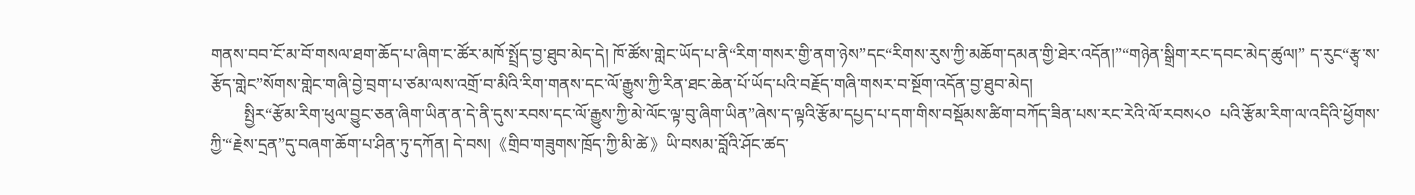གནས་བབ་ངོ་མ་བོ་གསལ་ཐག་ཆོད་པ་ཞིག་ང་ཚོར་མཁོ་སྤྲོད་བྱ་ཐུབ་མེད་དེ། ཁོ་ཚོས་གླེང་ཡོད་པ་ནི“རིག་གསར་གྱི་ནག་ཉེས”དང“རིགས་རུས་ཀྱི་མཆོག་དམན་གྱི་ཐེར་འདོན།”“གཉེན་སྒྲིག་རང་དབང་མེད་ཚུལ།” ད་རུང“རྩྭ་ས་རྩོད་གླེང”སོགས་གླེང་གཞི་བྱེ་བྲག་པ་ཙམ་ལས་འགྲོ་བ་མིའི་རིག་གནས་དང་ལོ་རྒྱུས་ཀྱི་རིན་ཐང་ཆེན་པོ་ཡོད་པའི་བརྗོད་གཞི་གསར་བ་སྔོག་འདོན་བྱ་ཐུབ་མེད།
        སྤྱིར“རྩོམ་རིག་ཕུལ་བྱུང་ཅན་ཞིག་ཡིན་ན་དེ་ནི་དུས་རབས་དང་ལོ་རྒྱུས་ཀྱི་མེ་ལོང་ལྟ་བུ་ཞིག་ཡིན”ཞེས་ད་ལྟའི་རྩོམ་དཔྱད་པ་དག་གིས་བསྡོམས་ཚིག་བཀོད་ཟིན་པས་རང་རེའི་ལོ་རབས༨༠  པའི་རྩོམ་རིག་ལ་འདིའི་ཕྱོགས་ཀྱི་“རྗེས་དྲན”དུ་བཞག་ཆོག་པ་ཤིན་ཏུ་དཀོན། དེ་བས།《གྲིབ་གཟུགས་ཁྲོད་ཀྱི་མི་ཚེ》ཡི་བསམ་བློའི་ཤོང་ཚད་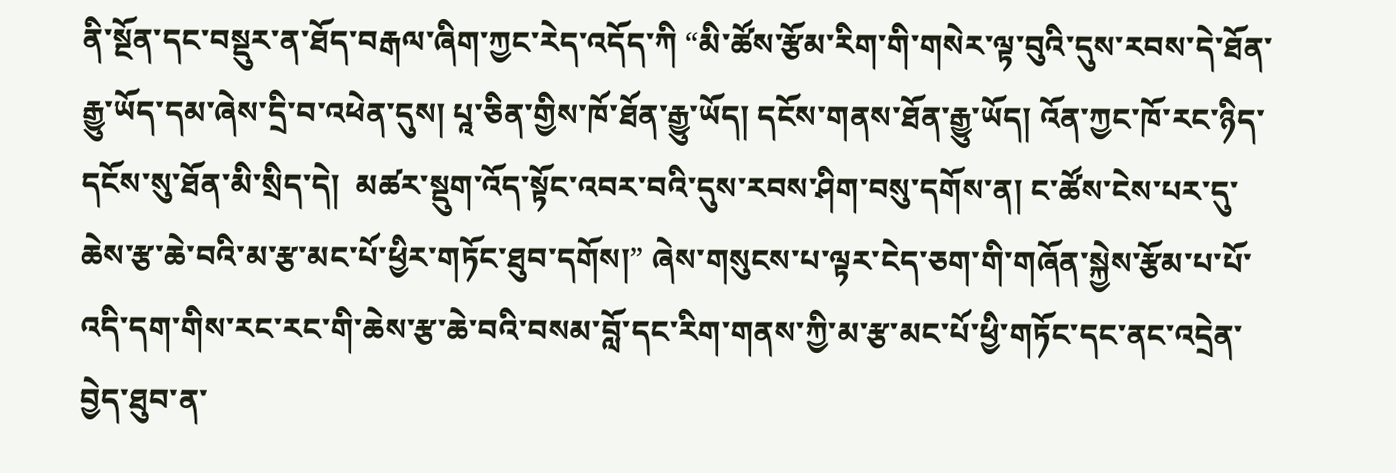ནི་སྔོན་དང་བསྡུར་ན་ཐོད་བརྒལ་ཞིག་ཀྱང་རེད་འདོད་ཀི “མི་ཚོས་རྩོམ་རིག་གི་གསེར་ལྟ་བུའི་དུས་རབས་དེ་ཐོན་རྒྱུ་ཡོད་དམ་ཞེས་དྲི་བ་འཕེན་དུས། པཱ་ཅིན་གྱིས་ཁོ་ཐོན་རྒྱུ་ཡོད། དངོས་གནས་ཐོན་རྒྱུ་ཡོད། འོན་ཀྱང་ཁོ་རང་ཉིད་དངོས་སུ་ཐོན་མི་སྲིད་དེ།  མཚར་སྡུག་འོད་སྟོང་འབར་བའི་དུས་རབས་ཤིག་བསུ་དགོས་ན། ང་ཚོས་ངེས་པར་དུ་ཆེས་རྩ་ཆེ་བའི་མ་རྩ་མང་པོ་ཕྱིར་གཏོང་ཐུབ་དགོས།” ཞེས་གསུངས་པ་ལྟར་ངེད་ཅག་གི་གཞོན་སྐྱེས་རྩོམ་པ་པོ་འདི་དག་གིས་རང་རང་གི་ཆེས་རྩ་ཆེ་བའི་བསམ་བློ་དང་རིག་གནས་ཀྱི་མ་རྩ་མང་པོ་ཕྱི་གཏོང་དང་ནང་འདྲེན་བྱེད་ཐུབ་ན་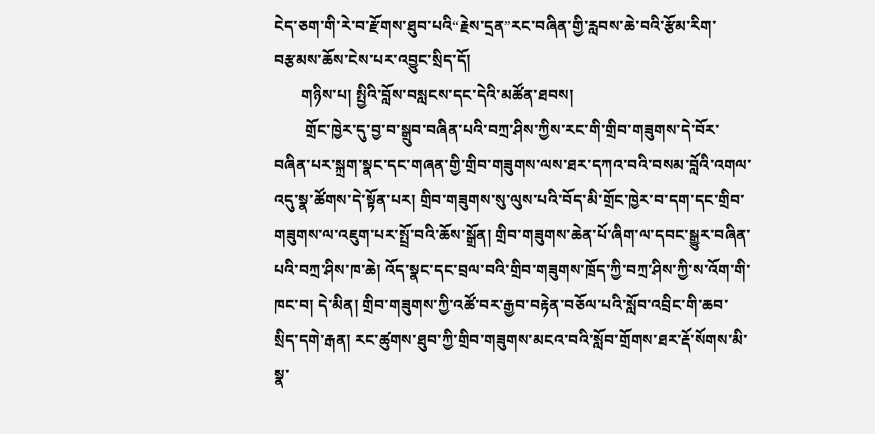ངེད་ཅག་གི་རེ་བ་རྫོགས་ཐུབ་པའི“རྗེས་དྲན”རང་བཞིན་གྱི་རླབས་ཆེ་བའི་རྩོམ་རིག་བརྩམས་ཆོས་ངེས་པར་འབྱུང་སྲིད་དོ།
       གཉིས་པ། སྤྱིའི་བློས་བསླངས་དང་དེའི་མཚོན་ཐབས།
        གྲོང་ཁྱེར་དུ་བྱ་བ་སྒྲུབ་བཞིན་པའི་བཀྲ་ཤིས་ཀྱིས་རང་གི་གྲིབ་གཟུགས་དེ་བོར་བཞིན་པར་སྐྲག་སྣང་དང་གཞན་གྱི་གྲིབ་གཟུགས་ལས་ཐར་དཀའ་བའི་བསམ་བློའི་འགལ་འདུ་སྣ་ཚོགས་དེ་སྟོན་པར། གྲིབ་གཟུགས་སུ་ལུས་པའི་བོད་མི་གྲོང་ཁྱེར་བ་དག་དང་གྲིབ་གཟུགས་ལ་འཇུག་པར་སྤྲོ་བའི་ཆོས་སྒྲོན། གྲིབ་གཟུགས་ཆེན་པོ་ཞིག་ལ་དབང་སྒྱུར་བཞིན་པའི་བཀྲ་ཤིས་ཁ་ཆེ། འོད་སྣང་དང་བྲལ་བའི་གྲིབ་གཟུགས་ཁྲོད་ཀྱི་བཀྲ་ཤིས་ཀྱི་ས་འོག་གི་ཁང་བ། དེ་མིན། གྲིབ་གཟུགས་ཀྱི་འཚོ་བར་རྒྱབ་བརྟེན་བཅོལ་པའི་སློབ་འབྲིང་གི་ཆབ་སྲིད་དགེ་རྒན། རང་ཚུགས་ཐུབ་ཀྱི་གྲིབ་གཟུགས་མངའ་བའི་སློབ་གྲོགས་ཐར་རྡོ་སོགས་མི་སྣ་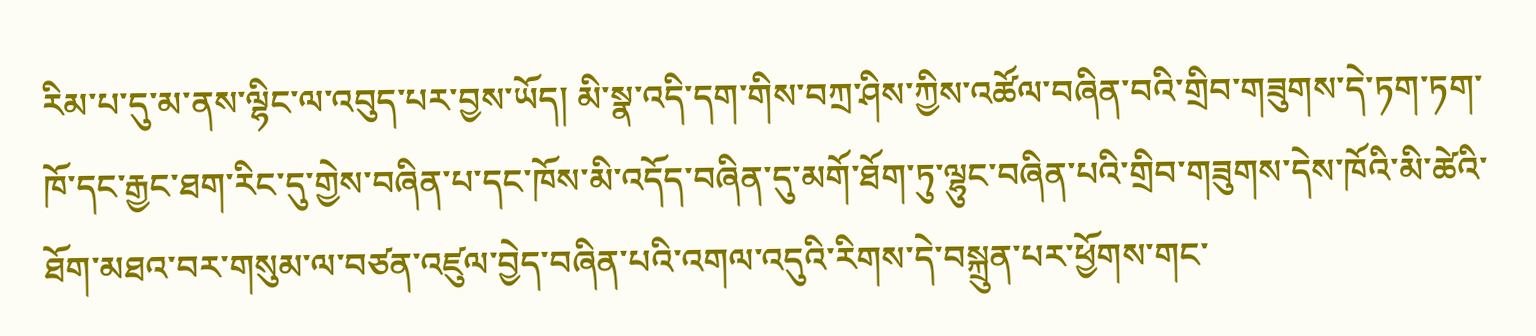རིམ་པ་དུ་མ་ནས་ལྷིང་ལ་འབུད་པར་བྱས་ཡོད། མི་སྣ་འདི་དག་གིས་བཀྲ་ཤིས་ཀྱིས་འཚོལ་བཞིན་བའི་གྲིབ་གཟུགས་དེ་ཏག་ཏག་ཁོ་དང་རྒྱང་ཐག་རིང་དུ་གྱེས་བཞིན་པ་དང་ཁོས་མི་འདོད་བཞིན་དུ་མགོ་ཐོག་ཏུ་ལྷུང་བཞིན་པའི་གྲིབ་གཟུགས་དེས་ཁོའི་མི་ཚེའི་ཐོག་མཐའ་བར་གསུམ་ལ་བཙན་འཛུལ་བྱེད་བཞིན་པའི་འགལ་འདུའི་རིགས་དེ་བསྐྲུན་པར་ཕྱོགས་གང་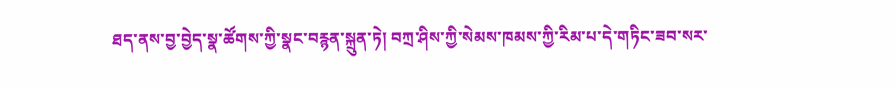ཐད་ནས་བྱ་བྱེད་སྣ་ཚོགས་ཀྱི་སྣང་བརྙན་སྐྲུན་ཏེ། བཀྲ་ཤིས་ཀྱི་སེམས་ཁམས་ཀྱི་རིམ་པ་དེ་གཏིང་ཟབ་སར་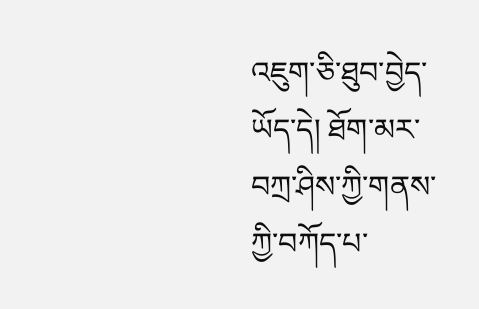འཇུག་ཅི་ཐུབ་བྱེད་ཡོད་དེ། ཐོག་མར་བཀྲ་ཤིས་ཀྱི་གནས་ཀྱི་བཀོད་པ་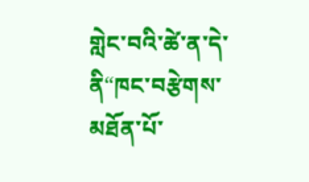གླེང་བའི་ཚེ་ན་དེ་ནི“ཁང་བརྩེགས་མཐོན་པོ་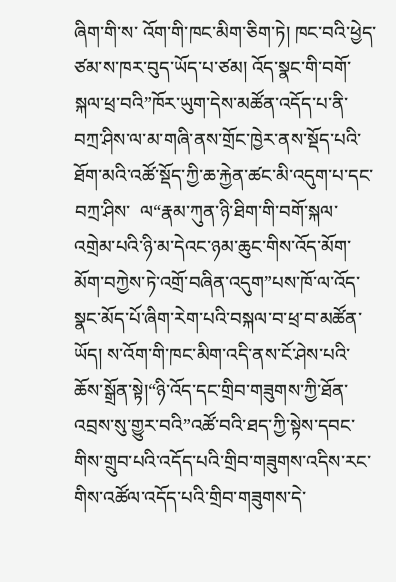ཞིག་གི་ས་ འོག་གི་ཁང་མིག་ཅིག་ཏེ། ཁང་བའི་ཕྱེད་ཙམ་ས་ཁར་བུད་ཡོད་པ་ཙམ། འོད་སྣང་གི་བགོ་སྐལ་ཕྲ་བའི”ཁོར་ཡུག་དེས་མཚོན་འདོད་པ་ནི་བཀྲ་ཤིས་ལ་མ་གཞི་ནས་གྲོང་ཁྱེར་ནས་སྡོད་པའི་ཐོག་མའི་འཚོ་སྡོད་ཀྱི་ཆ་རྐྱེན་ཚང་མི་འདུག་པ་དང་བཀྲ་ཤིས་  ལ“རྣམ་ཀུན་ཉི་ཐིག་གི་བགོ་སྐལ་འགྲེམ་པའི་ཉི་མ་དེའང་ཉམ་ཆུང་གིས་འོད་མོག་མོག་བཀྱེས་ཏེ་འགྲོ་བཞིན་འདུག”པས་ཁོ་ལ་འོད་སྣང་མོད་པོ་ཞིག་རེག་པའི་བསྐལ་བ་ཕྲ་བ་མཚོན་ཡོད། ས་འོག་གི་ཁང་མིག་འདི་ནས་ངོ་ཤེས་པའི་ཆོས་སྒྲོན་སྟེ།“ཉི་འོད་དང་གྲིབ་གཟུགས་ཀྱི་ཐོན་འབྲས་སུ་གྱུར་བའི”འཚོ་བའི་ཐད་ཀྱི་སྟེས་དབང་གིས་གྲུབ་པའི་འདོད་པའི་གྲིབ་གཟུགས་འདིས་རང་གིས་འཚོལ་འདོད་པའི་གྲིབ་གཟུགས་དེ་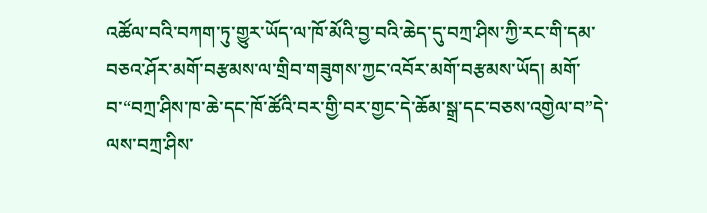འཚོལ་བའི་བཀག་ཏུ་གྱུར་ཡོད་ལ་ཁོ་མོའི་བྱ་བའི་ཆེད་དུ་བཀྲ་ཤིས་ཀྱི་རང་གི་དམ་བཅའ་ཤོར་མགོ་བརྩམས་ལ་གྲིབ་གཟུགས་ཀྱང་འབོར་མགོ་བརྩམས་ཡོད། མགོ་བ་“བཀྲ་ཤིས་ཁ་ཆེ་དང་ཁོ་ཚོའི་བར་གྱི་བར་གྱང་དེ་ཆོམ་སྒྲ་དང་བཅས་འགྱེལ་བ”དེ་ལས་བཀྲ་ཤིས་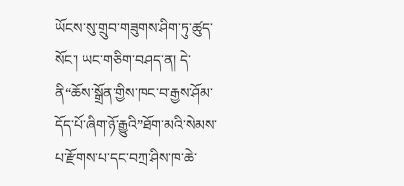ཡོངས་སུ་གྲུབ་གཟུགས་ཤིག་ཏུ་ཚུད་སོང་། ཡང་གཅིག་བཤད་ན། དེ་ ནི“ཆོས་སྒྲོན་གྱིས་ཁང་བ་རྒྱས་ཤོམ་དོད་པོ་ཞིག་ཉོ་རྒྱུའི”ཐོག་མའི་སེམས་པ་རྫོགས་པ་དང་བཀྲ་ཤིས་ཁ་ཆེ་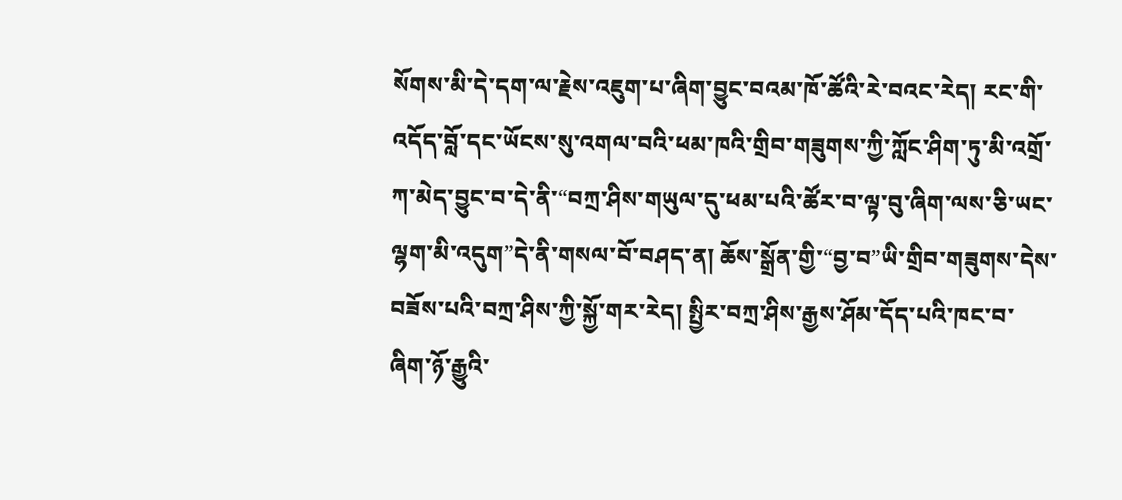སོགས་མི་དེ་དག་ལ་རྗེས་འཇུག་པ་ཞིག་བྱུང་བའམ་ཁོ་ཚོའི་རེ་བའང་རེད། རང་གི་འདོད་བློ་དང་ཡོངས་སུ་འགལ་བའི་ཕམ་ཁའི་གྲིབ་གཟུགས་ཀྱི་ཀློང་ཤིག་ཏུ་མི་འགྲོ་ཀ་མེད་བྱུང་བ་དེ་ནི་“བཀྲ་ཤིས་གཡུལ་དུ་ཕམ་པའི་ཚོར་བ་ལྟ་བུ་ཞིག་ལས་ཅི་ཡང་ལྷག་མི་འདུག”དེ་ནི་གསལ་བོ་བཤད་ན། ཆོས་སྒྲོན་གྱི་“བྱ་བ”ཡི་གྲིབ་གཟུགས་དེས་བཟོས་པའི་བཀྲ་ཤིས་ཀྱི་སྐྱོ་གར་རེད། སྤྱིར་བཀྲ་ཤིས་རྒྱས་ཤོམ་དོད་པའི་ཁང་བ་ཞིག་ཉོ་རྒྱུའི་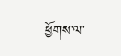ཕྱོགས་ལ་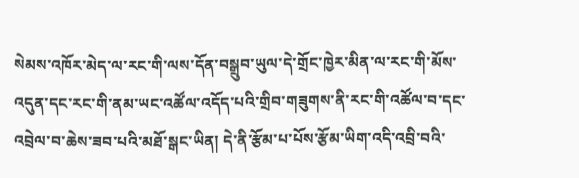སེམས་འཁོར་མེད་ལ་རང་གི་ལས་དོན་བསྒྲུབ་ཡུལ་དེ་གྲོང་ཁྱེར་མིན་ལ་རང་གི་མོས་འདུན་དང་རང་གི་ནམ་ཡང་འཚོལ་འདོད་པའི་གྲིབ་གཟུགས་ནི་རང་གི་འཚོལ་བ་དང་འབྲེལ་བ་ཆེས་ཟབ་པའི་མཐོ་སྒང་ཡིན། དེ་ནི་རྩོམ་པ་པོས་རྩོམ་ཡིག་འདི་འབྲི་བའི་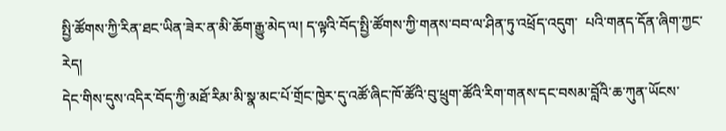སྤྱི་ཚོགས་ཀྱི་རིན་ཐང་ཡིན་ཟེར་ན་མི་ཆོག་རྒྱུ་མེད་ལ། ད་ལྟའི་བོད་སྤྱི་ཚོགས་ཀྱི་གནས་བབ་ལ་ཤིན་ཏུ་འཕྲོད་འདུག་  པའི་གནད་དོན་ཞིག་ཀྱང་རེད།
དེང་གིས་དུས་འདིར་བོད་ཀྱི་མཐོ་རིམ་མི་སྣ་མང་པོ་གྲོང་ཁྱེར་དུ་འཚོ་ཞིང་ཁོ་ཚོའི་བུ་ཕྲུག་ཚོའི་རིག་གནས་དང་བསམ་བློའི་ཆ་ཀུན་ཡོངས་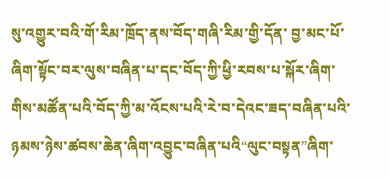སུ་འགྱུར་བའི་གོ་རིམ་ཁྲོད་ནས་བོད་གཞི་རིམ་གྱི་དོན་ བྱ་མང་པོ་ཞིག་སྟོང་བར་ལུས་བཞིན་པ་དང་བོད་ཀྱི་ཕྱི་རབས་པ་སྐོར་ཞིག་གིས་མཚོན་པའི་བོད་ཀྱི་མ་འོངས་པའི་རེ་བ་དེའང་ཟད་བཞིན་པའི་ཉམས་ཉེས་ཚབས་ཆེན་ཞིག་འབྱུང་བཞིན་པའི“ལུང་བསྟན”ཞིག་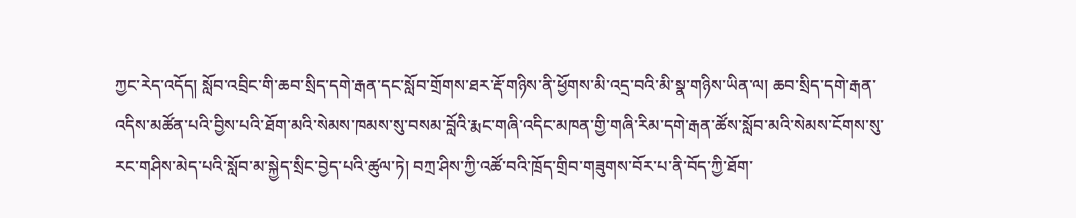ཀྱང་རེད་འདོད། སློབ་འབྲིང་གི་ཆབ་སྲིད་དགེ་རྒན་དང་སློབ་གྲོགས་ཐར་རྡོ་གཉིས་ནི་ཕྱོགས་མི་འདྲ་བའི་མི་སྣ་གཉིས་ཡིན་ལ། ཆབ་སྲིད་དགེ་རྒན་འདིས་མཚོན་པའི་བྱིས་པའི་ཐོག་མའི་སེམས་ཁམས་སུ་བསམ་བློའི་རྨང་གཞི་འདིང་མཁན་གྱི་གཞི་རིམ་དགེ་རྒན་ཚོས་སློབ་མའི་སེམས་ངོགས་སུ་རང་གཤིས་མེད་པའི་སློབ་མ་སྐྱེད་སྲིང་བྱེད་པའི་ཚུལ་ཏེ། བཀྲ་ཤིས་ཀྱི་འཚོ་བའི་ཁྲོད་གྲིབ་གཟུགས་བོར་པ་ནི་བོད་ཀྱི་ཐོག་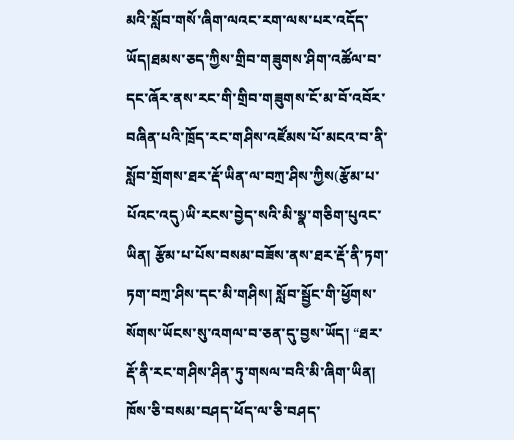མའི་སློབ་གསོ་ཞིག་ལའང་རག་ལས་པར་འདོད་ཡོད།ཐམས་ཅད་ཀྱིས་གྲིབ་གཟུགས་ཤིག་འཚོལ་བ་དང་ཞོར་ནས་རང་གི་གྲིབ་གཟུགས་ངོ་མ་བོ་འབོར་བཞིན་པའི་ཁྲོད་རང་གཤིས་འཛོམས་པོ་མངའ་བ་ནི་སློབ་གྲོགས་ཐར་རྡོ་ཡིན་ལ་བཀྲ་ཤིས་ཀྱིས(རྩོམ་པ་པོའང་འདུ)ཡི་རངས་བྱེད་སའི་མི་སྣ་གཅིག་པུའང་ཡིན། རྩོམ་པ་པོས་བསམ་བཟོས་ནས་ཐར་རྡོ་ནི་ཏག་ཏག་བཀྲ་ཤིས་དང་མི་གཤིས། སློབ་སྦྱོང་གི་ཕྱོགས་སོགས་ཡོངས་སུ་འགལ་བ་ཅན་དུ་བྱས་ཡོད། “ཐར་རྡོ་ནི་རང་གཤིས་ཤིན་ཏུ་གསལ་བའི་མི་ཞིག་ཡིན། ཁོས་ཅི་བསམ་བཤད་ཕོད་ལ་ཅི་བཤད་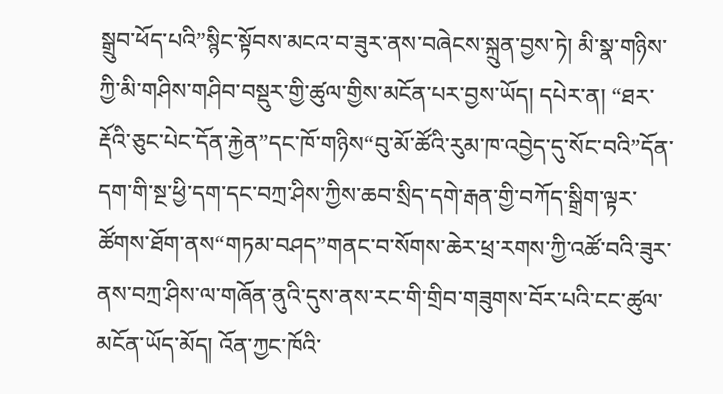སྒྲུབ་ཕོད་པའི”སྙིང་སྟོབས་མངའ་བ་ཟུར་ནས་བཞེངས་སྐྲུན་བྱས་ཏེ། མི་སྣ་གཉིས་ཀྱི་མི་གཤིས་གཤིབ་བསྡུར་གྱི་ཚུལ་གྱིས་མངོན་པར་བྱས་ཡོད། དཔེར་ན། “ཐར་རྡོའི་ཅུང་པེང་དོན་རྐྱེན”དང་ཁོ་གཉིས“བུ་མོ་ཚོའི་རུམ་ཁ་འབྱེད་དུ་སོང་བའི”དོན་དག་གི་སྔ་ཕྱི་དག་དང་བཀྲ་ཤིས་ཀྱིས་ཆབ་སྲིད་དགེ་རྒན་གྱི་བཀོད་སྒྲིག་ལྟར་ཚོགས་ཐོག་ནས“གཏམ་བཤད”གནང་བ་སོགས་ཆེར་ཕྲ་རགས་ཀྱི་འཚོ་བའི་ཟུར་ནས་བཀྲ་ཤིས་ལ་གཞོན་ནུའི་དུས་ནས་རང་གི་གྲིབ་གཟུགས་བོར་པའི་ངང་ཚུལ་མངོན་ཡོད་མོད། འོན་ཀྱང་ཁོའི་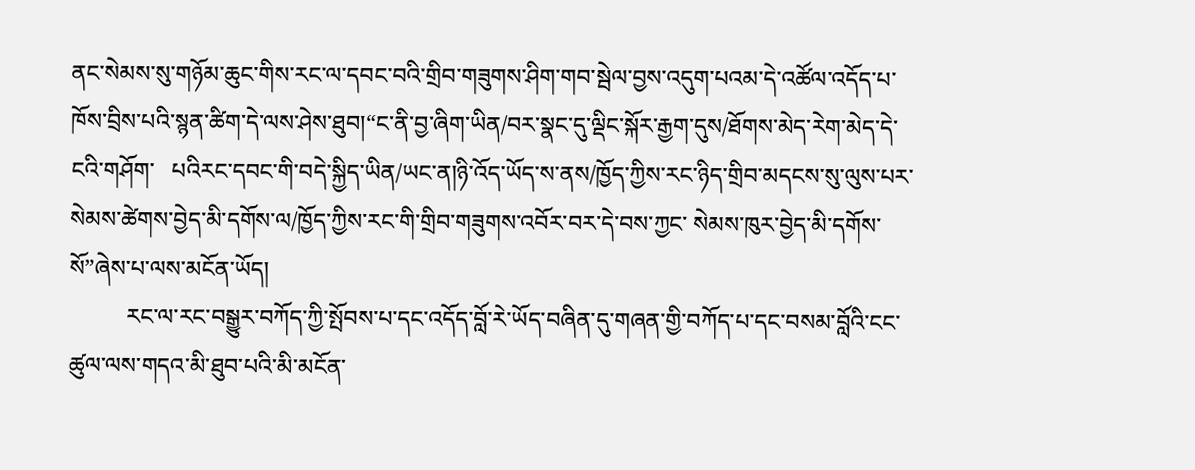ནང་སེམས་སུ་གཉོམ་ཆུང་གིས་རང་ལ་དབང་བའི་གྲིབ་གཟུགས་ཤིག་གབ་སྦེལ་བྱས་འདུག་པའམ་དེ་འཚོལ་འདོད་པ་ཁོས་བྲིས་པའི་སྙན་ཚིག་དེ་ལས་ཤེས་ཐུབ།“ང་ནི་བྱ་ཞིག་ཡིན/བར་སྣང་དུ་ལྡིང་སྐོར་རྒྱག་དུས/ཐོགས་མེད་རེག་མེད་དེ་ངའི་གཤོག་   པའིརང་དབང་གི་བདེ་སྐྱིད་ཡིན/ཡང་ན།ཉི་འོད་ཡོད་ས་ནས/ཁྱོད་ཀྱིས་རང་ཉིད་གྲིབ་མདངས་སུ་ལུས་པར་སེམས་ཚེགས་བྱེད་མི་དགོས་ལ/ཁྱོད་ཀྱིས་རང་གི་གྲིབ་གཟུགས་འབོར་བར་དེ་བས་ཀྱང་ སེམས་ཁུར་བྱེད་མི་དགོས་སོ”ཞེས་པ་ལས་མངོན་ཡོད།
          རང་ལ་རང་བསྒྱུར་བཀོད་ཀྱི་སྤོབས་པ་དང་འདོད་བློ་རེ་ཡོད་བཞིན་དུ་གཞན་གྱི་བཀོད་པ་དང་བསམ་བློའི་ངང་ཚུལ་ལས་གདའ་མི་ཐུབ་པའི་མི་མངོན་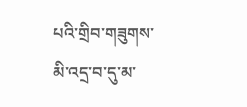པའི་གྲིབ་གཟུགས་མི་འདྲ་བ་དུ་མ་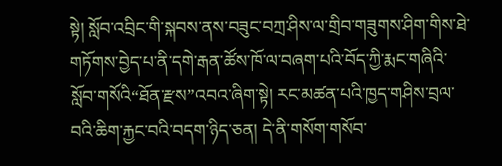སྟེ། སློབ་འབྲིང་གི་སྐབས་ནས་བཟུང་བཀྲ་ཤིས་ལ་གྲིབ་གཟུགས་ཤིག་གིས་ཐེ་གཏོགས་བྱེད་པ་ནི་དགེ་རྒན་ཚོས་ཁོ་ལ་བཞག་པའི་བོད་ཀྱི་རྨང་གཞིའི་སློབ་གསོའི“ཐོན་རྫས”འབའ་ཞིག་སྟེ། རང་མཚན་པའི་ཁྱད་གཤིས་བྲལ་བའི་ཆིག་རྐྱང་བའི་བདག་ཉིད་ཅན། དེ་ནི་གསོག་གསོབ་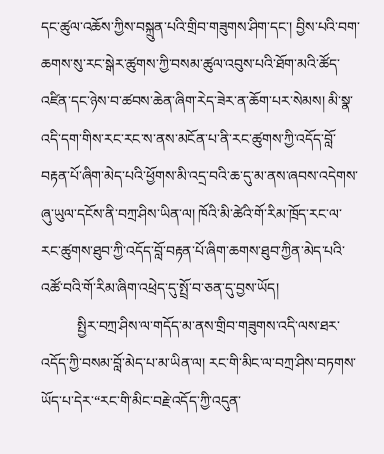དང་ཚུལ་འཆོས་ཀྱིས་བསྐྲུན་པའི་གྲིབ་གཟུགས་ཤིག་དང་། བྱིས་པའི་བག་ཆགས་སུ་རང་སྒེར་ཚུགས་ཀྱི་བསམ་ཚུལ་འབུས་པའི་ཐོག་མའི་ཚོད་འཛིན་དང་ཉེས་བ་ཚབས་ཆེན་ཞིག་རེད་ཟེར་ན་ཆོག་པར་སེམས། མི་སྣ་འདི་དག་གིས་རང་རང་ས་ནས་མངོན་པ་ནི་རང་ཚུགས་ཀྱི་འདོད་བློ་བརྟན་པོ་ཞིག་མེད་པའི་ཕྱོགས་མི་འདྲ་བའི་ཆ་དུ་མ་ནས་ཞབས་འདེགས་ཞུ་ཡུལ་དངོས་ནི་བཀྲ་ཤིས་ཡིན་ལ། ཁོའི་མི་ཚེའི་གོ་རིམ་ཁྲོད་རང་ལ་རང་ཚུགས་ཐུབ་ཀྱི་འདོད་བློ་བརྟན་པོ་ཞིག་ཆགས་ཐུབ་ཀྱིན་མེད་པའི་འཚོ་བའི་གོ་རིམ་ཞིག་འཕྲེད་དུ་སྤྲོ་བ་ཅན་དུ་བྱས་ཡོད།
          སྤྱིར་བཀྲ་ཤིས་ལ་གདོད་མ་ནས་གྲིབ་གཟུགས་འདི་ལས་ཐར་འདོད་ཀྱི་བསམ་བློ་མེད་པ་མ་ཡིན་ལ། རང་གི་མིང་ལ་བཀྲ་ཤིས་བཏགས་ཡོད་པ་དེར་“རང་གི་མིང་བརྗེ་འདོད་ཀྱི་འདུན་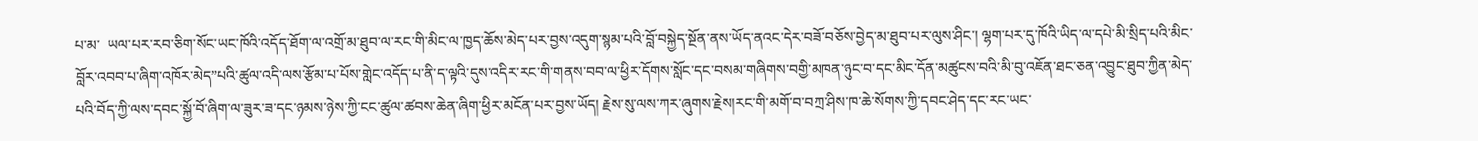པ་མ་  ཡལ་པར་རབ་ཅིག་སོང་ཡང་ཁོའི་འདོད་ཐོག་ལ་འགྲོ་མ་ཐུབ་ལ་རང་གི་མིང་ལ་ཁྱད་ཆོས་མེད་པར་བྱས་འདུག་སྙམ་པའི་བློ་བསྐྱེད་སྔོན་ནས་ཡོད་ནའང་དེར་བཟོ་བཅོས་བྱེད་མ་ཐུབ་པར་ལུས་ཤིང་། ལྷག་པར་དུ་ཁོའི་ཡིད་ལ་དཔེ་མི་སྲིད་པའི་མིང་བློར་འབབ་པ་ཞིག་འཁོར་མེད”པའི་ཚུལ་འདི་ལས་རྩོམ་པ་པོས་གླེང་འདོད་པ་ནི་ད་ལྟའི་དུས་འདིར་རང་གི་གནས་བབ་ལ་ཕྱིར་དོགས་སློང་དང་བསམ་གཞིགས་བགྱི་མཁན་ཉུང་བ་དང་མིང་དོན་མཚུངས་བའི་མི་བུ་འཇོན་ཐང་ཅན་འབྱུང་ཐུབ་ཀྱིན་མེད་པའི་བོད་ཀྱི་ལས་དབང་སྐྱོ་བོ་ཞིག་ལ་ཟུར་ཟ་དང་ཉམས་ཉེས་ཀྱི་ངང་ཚུལ་ཚབས་ཆེན་ཞིག་ཕྱིར་མངོན་པར་བྱས་ཡོད། རྗེས་སུ་ལས་ཀར་ཞུགས་རྗེས།རང་གི་མགོ་བ་བཀྲ་ཤིས་ཁ་ཆེ་སོགས་ཀྱི་དབང་ཤེད་དང་རང་ཡང་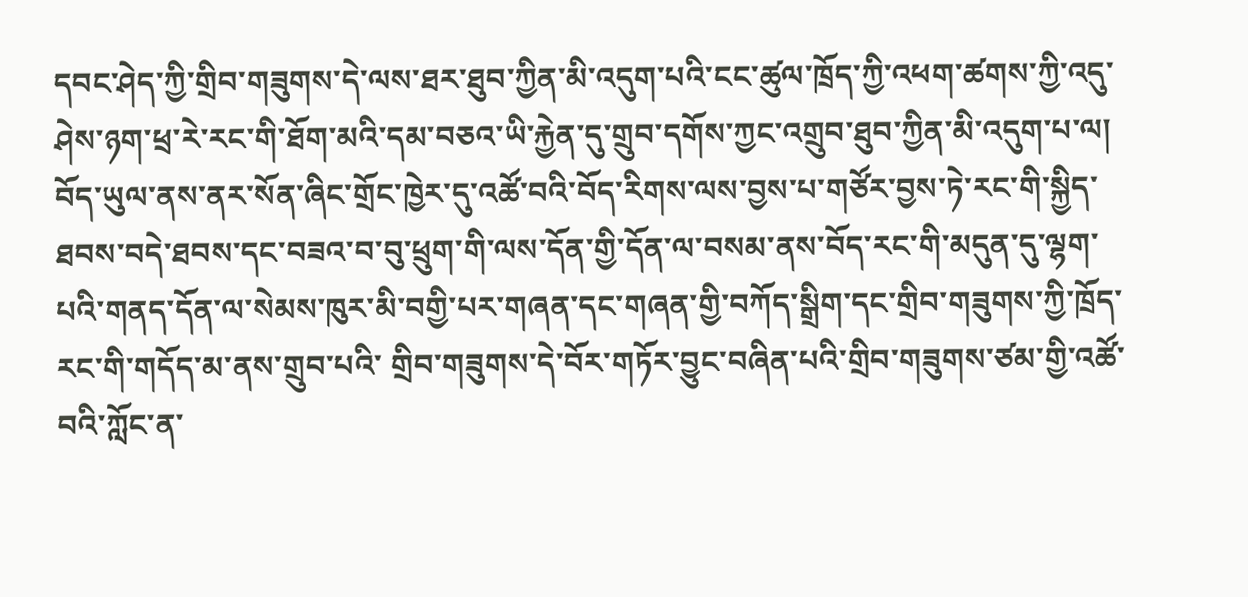དབང་ཤེད་ཀྱི་གྲིབ་གཟུགས་དེ་ལས་ཐར་ཐུབ་ཀྱིན་མི་འདུག་པའི་ངང་ཚུལ་ཁྲོད་ཀྱི་འཕག་ཚགས་ཀྱི་འདུ་ཤེས་ཉག་ཕྲ་རེ་རང་གི་ཐོག་མའི་དམ་བཅའ་ཡི་རྐྱེན་དུ་གྲུབ་དགོས་ཀྱང་འགྲུབ་ཐུབ་ཀྱིན་མི་འདུག་པ་ལ། བོད་ཡུལ་ནས་ནར་སོན་ཞིང་གྲོང་ཁྱེར་དུ་འཚོ་བའི་བོད་རིགས་ལས་བྱས་པ་གཙོར་བྱས་ཏེ་རང་གི་སྐྱིད་ཐབས་བདེ་ཐབས་དང་བཟའ་བ་བུ་ཕྲུག་གི་ལས་དོན་གྱི་དོན་ལ་བསམ་ནས་བོད་རང་གི་མདུན་དུ་ལྷག་པའི་གནད་དོན་ལ་སེམས་ཁུར་མི་བགྱི་པར་གཞན་དང་གཞན་གྱི་བཀོད་སྒྲིག་དང་གྲིབ་གཟུགས་ཀྱི་ཁྲོད་རང་གི་གདོད་མ་ནས་གྲུབ་པའི་ གྲིབ་གཟུགས་དེ་བོར་གཏོར་བྱུང་བཞིན་པའི་གྲིབ་གཟུགས་ཙམ་གྱི་འཚོ་བའི་ཀློང་ན་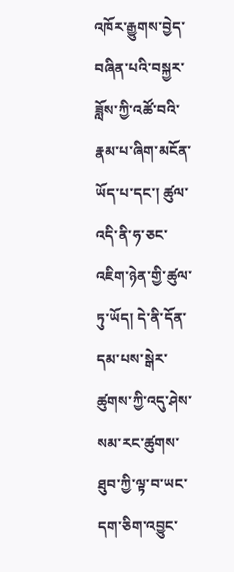འཁོར་རྒྱུགས་བྱེད་བཞིན་པའི་བསྐྱར་ཟློས་ཀྱི་འཚོ་བའི་རྣམ་པ་ཞིག་མངོན་ཡོད་པ་དང་། ཚུལ་འདི་ནི་ཧ་ཅང་འཇིག་ཉེན་གྱི་ཚུལ་ཏུ་ཡོད། དེ་ནི་དོན་དམ་པས་སྒེར་ཚུགས་ཀྱི་འདུ་ཤེས་སམ་རང་ཚུགས་ཐུབ་ཀྱི་ལྟ་བ་ཡང་དག་ཅིག་འབྱུང་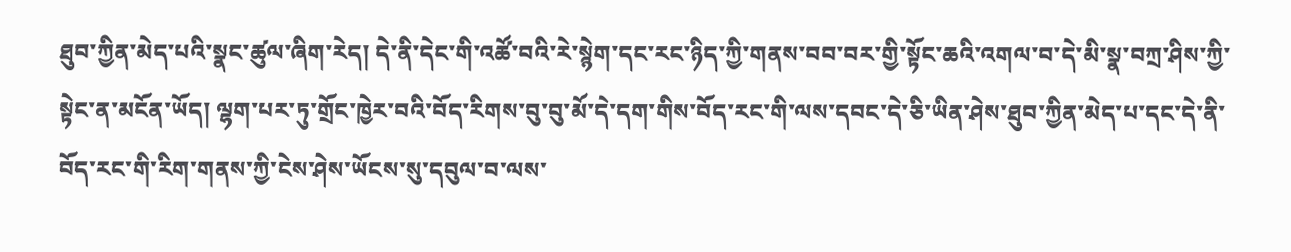ཐུབ་ཀྱིན་མེད་པའི་སྣང་ཚུལ་ཞིག་རེད། དེ་ནི་དེང་གི་འཚོ་བའི་རེ་སྙེག་དང་རང་ཉིད་ཀྱི་གནས་བབ་བར་གྱི་སྟོང་ཆའི་འགལ་བ་དེ་མི་སྣ་བཀྲ་ཤིས་ཀྱི་སྟེང་ན་མངོན་ཡོད། ལྷག་པར་ཏུ་གྲོང་ཁྱེར་བའི་བོད་རིགས་བུ་བུ་མོ་དེ་དག་གིས་བོད་རང་གི་ལས་དབང་དེ་ཅི་ཡིན་ཤེས་ཐུབ་ཀྱིན་མེད་པ་དང་དེ་ནི་བོད་རང་གི་རིག་གནས་ཀྱི་ངེས་ཤེས་ཡོངས་སུ་དབུལ་བ་ལས་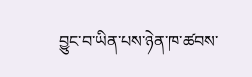བྱུང་བ་ཡིན་པས་ཉེན་ཁ་ཚབས་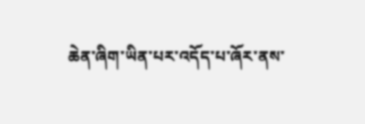ཆེན་ཞིག་ཡིན་པར་འདོད་པ་ཞོར་ནས་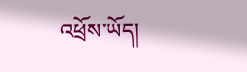འཕྲོས་ཡོད།